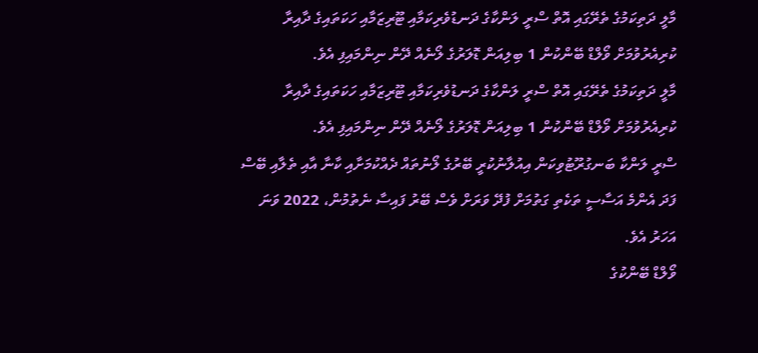މާލީ ދަތިކަމުގެ ތެރޭގައި އޮތް ސްރީ ލަންކާގެ ދަނޑުވެރިކަމާއި ޓޫރިޒަމާއި ހަކަތައިގެ ދާއިރާ ކުރިއެރުވުމަށް ވޯލްޑް ބޭންކުން 1 ބިލިއަން ޑޮލަރުގެ ލޯނެއް ދޭން ނިންމައިފި އެވެ.
މާލީ ދަތިކަމުގެ ތެރޭގައި އޮތް ސްރީ ލަންކާގެ ދަނޑުވެރިކަމާއި ޓޫރިޒަމާއި ހަކަތައިގެ ދާއިރާ ކުރިއެރުވުމަށް ވޯލްޑް ބޭންކުން 1 ބިލިއަން ޑޮލަރުގެ ލޯނެއް ދޭން ނިންމައިފި އެވެ.
ސްރީ ލަންކާ ބަނގުރޫޓުވިކަން އިއުލާނުކުރީ ބޭރުގެ ލޯނުތައް ދެއްކުމަށާއި ކާނާ އާއި ތެލާއި ބޭސް ފަދަ އެންމެ އަސާސީ ތަކެތި ގަތުމަށް ފުދޭ ވަރަށް ވެސް ބޭރު ފައިސާ ނެތުމުން، 2022 ވަނަ އަހަރު އެވެ.
ވޯލްޑް ބޭންކުގެ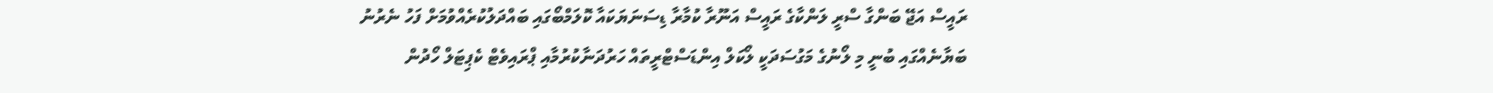ރައީސް އަޖޭ ބަންގާ ސްރީ ލަންކާގެ ރައީސް އަނޫރާ ކުމާރާ ޑިސަނަޔަކައާ ކޮލަމްބޯގައި ބައްދަލުކުރެއްވުމަށް ފަހު ނެރުނު ބަޔާނެއްގައި ބުނީ މި ލޯނުގެ މަގުސަދަކީ ލޯކަލް އިންޑަސްޓްރީތައް ހަރުދަނާކުރުމާއި ޕްރައިވެޓް ކެޕިޓަލް ހޯދުން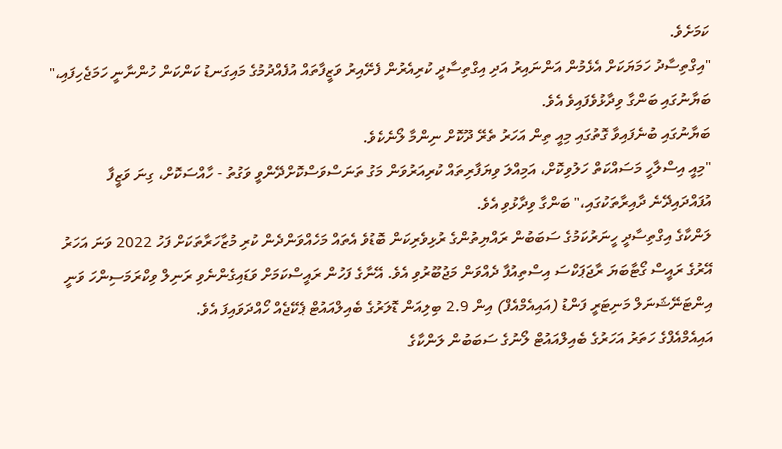ކަމަށެވެ.
"އިގްތިސާދު ހަމަޔަކަށް އެޅެމުން އަންނައިރު އަދި އިގްތިސާދީ ކުރިއެރުން ފެށޭއިރު ވަޒީފާތައް އުފެއްދުމުގެ މައިގަނޑު ކަންކަން ހުންނާނީ ހަމަޖެހިފައި،" ބަޔާނުގައި ބަންގާ ވިދާޅުވެފައިވެ އެވެ.
ބަޔާނުގައި ބުނެފައިވާ ގޮތުގައި މިއީ ތިން އަހަރު ތެރޭ ދޫކޮށް ނިންމާ ލޯނެކެވެ.
"މިއީ އިސްލާހީ މަސައްކަތް ހަލުވިކޮށް، އަމިއްލަ ވިޔަފާރިތައް ކުރިއަރުވަން މަގު ތަނަސްވަސްކޮށްދޭންވީ ވަގުތު - ހާއްސަކޮށް، ގިނަ ވަޒީފާ އުފައްދައިދޭނެ ދާއިރާތަކުގައި،" ބަންގާ ވިދާޅުވި އެވެ.
ލަންކާގެ އިގްތިސާދީ ހީނަރުކަމުގެ ސަބަބުން ރައްޔިތުންގެ ރުޅިވެރިކަން ބޮޑުވެ އެތައް މަހެއްވަންދެން ކުރި މުޒާހަރާތަކަށް ފަހު 2022 ވަނަ އަހަރު އޭރުގެ ރައީސް ގޯޓާބަޔަ ރާޖަޕަކްސަ އިސްތިއުފާ ދެއްވަން މަޖުބޫރުވި އެވެ. އޭނާގެ ފަހުން ރައީސްކަމަށް ވަޑައިގެންނެވި ރަނިލް ވިކްރަމަސިންހަ ވަނީ އިންޓަނޭޝަނަލް މަނިޓަރީ ފަންޑު (އައިއެމްއެފް) އިން 2.9 ބިލިއަން ޑޮލަރުގެ ބެއިލްއައުޓް ޕެކޭޖެއް ހޯއްދަވައިފަ އެވެ.
އައިއެމްއެފްގެ ހަތަރު އަހަރުގެ ބެއިލްއައުޓް ލޯނުގެ ސަބަބުން ލަންކާގެ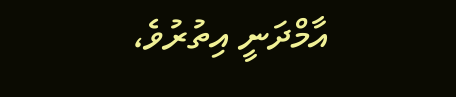އާމްދަނީ އިތުރުވެ،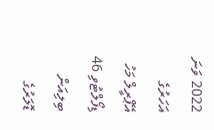2022 ވަނަ އަހަރުގެ އޭޕްރީލް މަހު ޑިފޯލްޓުވި 46 ބިލިއަން ޑޮލަރުގެ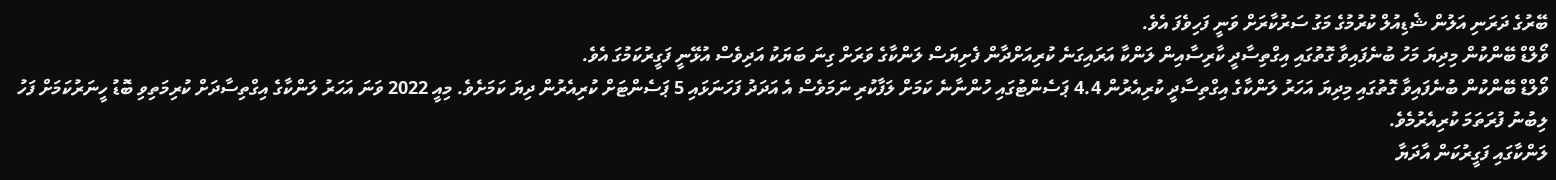ބޭރުގެ ދަރަނި އަލުން ޝެޑިއުލް ކުރުމުގެ މަގު ސަރުކާރަށް ވަނީ ފަހިވެފަ އެވެ.
ވޯލްޑް ބޭންކުން މިދިޔަ މަހު ބުނެފައިވާ ގޮތުގައި އިގްތިސާދީ ކާރިސާއިން ލަންކާ އަރައިގަނެ ކުރިއަށްދާން ފެށިޔަސް ލަންކާގެ ވަރަށް ގިނަ ބަޔަކު އަދިވެސް އުޅޭނީ ފަގީރުކަމުގަ އެވެ.
ވޯލްޑް ބޭންކުން ބުނެފައިވާ ގޮތުގައި މިދިޔަ އަހަރު ލަންކާގެ އިގްތިސާދީ ކުރިއެރުން 4.4 ޕަސެންޓުގައި ހުންނާނެ ކަމަށް ލަފާކުރި ނަމަވެސް އެ އަދަދު ފަހަނަޅައި 5 ޕަސެންޓަށް ކުރިއެރުން ދިޔަ ކަމަށެވެ. މިއީ 2022 ވަނަ އަހަރު ލަންކާގެ އިގްތިސާދަށް ކުރިމަތިވި ބޮޑު ހީނަރުކަމަށް ފަހު ލިބުނު ފުރަތަމަ ކުރިއެރުމެވެ.
ލަންކާގައި ފަގީރުކަން އާދަޔާ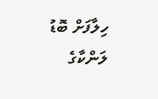ހިލާފަށް ބޮޑު
ލަންކާގެ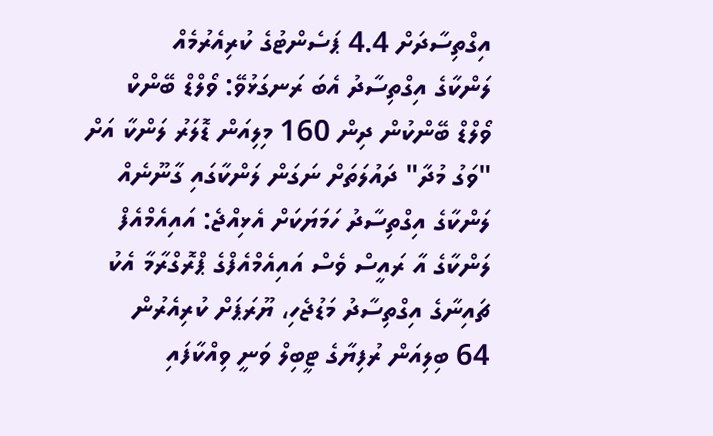އިގްތިސާދަށް 4.4 ޕަސެންޓުގެ ކުރިއެރުމެއް
ލަންކާގެ އިގްތިސާދު އެބަ ރަނގަޅުވޭ: ވޯލްޑް ބޭންކް
ވޯލްޑް ބޭންކުން ދިން 160 މިލިއަން ޑޮލަރު ލަންކާ އަށް
"ވަގު މުދާ" ދައުލަތަށް ނަގަން ލަންކާގައި ގާނޫނެއް
ލަންކާގެ އިގްތިސާދު ހަމަޔަކަށް އެޅިއްޖެ: އައިއެމްއެފް
ލަންކާގެ އާ ރައީސް ވެސް އައިއެމްއެފްގެ ޕްރޮގްރާމާ އެކު
ޗައިނާގެ އިގްތިސާދު މަޑުޖެހި، ޔޫރަޕަށް ކުރިއެރުން
64 ބިލިއަން ރުފިޔާގެ ޓީބިލް ވަނީ ވިއްކާފައި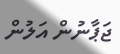ޖަޕާނުން އަލުން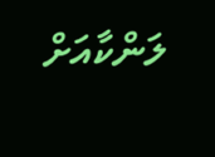ލަންކާއަށް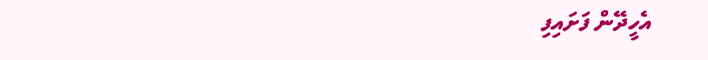އެހީދޭން ފަށައިފި